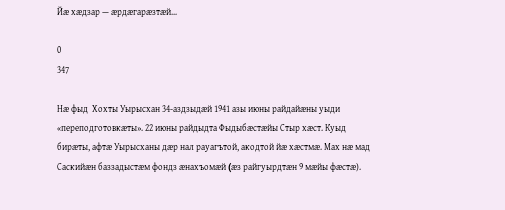Йæ хæдзар — æрдæгарæзтæй…

0
347

Нæ фыд  Хохты Уырысхан 34-аздзыдæй 1941 азы июны райдайæны уыди «переподготовкæты». 22 июны райдыдта Фыдыбæстæйы Стыр хæст. Куыд бирæты, афтæ Уырысханы дæр нал рауагътой, акодтой йæ хæстмæ. Мах нæ мад Саскийæн баззадыстæм фондз æнахъомæй (æз райгуырдтæн 9 мæйы фæстæ).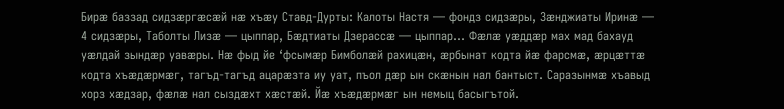Бирæ баззад сидзæргæсæй нæ хъæу Ставд-Дурты: Калоты Настя — фондз сидзæры, Зæнджиаты Иринæ — 4 сидзæры, Таболты Лизæ — цыппар, Бæдтиаты Дзерассæ — цыппар… Фæлæ уæддæр мах мад бахауд  уæлдай зындæр уавæры. Нæ фыд йе ‘фсымæр Бимболæй рахицæн, æрбынат кодта йæ фарсмæ, æрцæттæ кодта хъæдæрмæг, тагъд-тагъд ацарæзта иу уат, пъол дæр ын скæнын нал бантыст. Саразынмæ хъавыд хорз хæдзар, фæлæ нал сыздæхт хæстæй. Йæ хъæдæрмæг ын немыц басыгътой.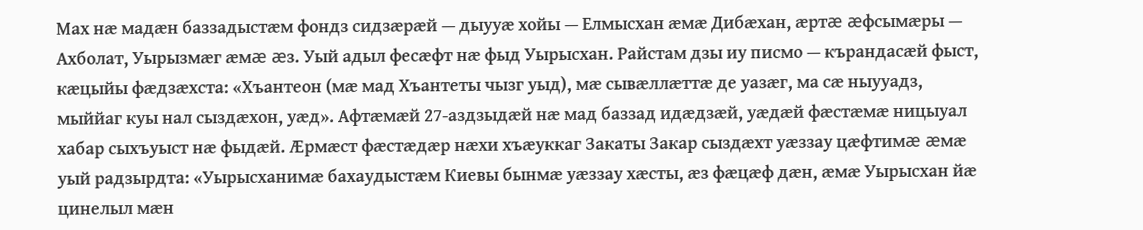Мах нæ мадæн баззадыстæм фондз сидзæрæй — дыууæ хойы — Елмысхан æмæ Дибæхан, æртæ æфсымæры — Ахболат, Уырызмæг æмæ æз. Уый адыл фесæфт нæ фыд Уырысхан. Райстам дзы иу писмо — кърандасæй фыст, кæцыйы фæдзæхста: «Хъантеон (мæ мад Хъантеты чызг уыд), мæ сывæллæттæ де уазæг, ма сæ ныууадз, мыййаг куы нал сыздæхон, уæд». Афтæмæй 27-аздзыдæй нæ мад баззад идæдзæй, уæдæй фæстæмæ ницыуал хабар сыхъуыст нæ фыдæй. Æрмæст фæстæдæр нæхи хъæуккаг Закаты Закар сыздæхт уæззау цæфтимæ æмæ уый радзырдта: «Уырысханимæ бахаудыстæм Киевы бынмæ уæззау хæсты, æз фæцæф дæн, æмæ Уырысхан йæ цинелыл мæн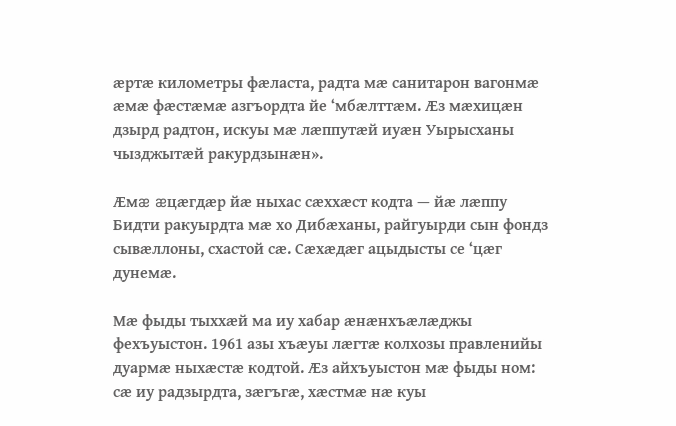æртæ километры фæласта, радта мæ санитарон вагонмæ æмæ фæстæмæ азгъордта йе ‘мбæлттæм. Æз мæхицæн дзырд радтон, искуы мæ лæппутæй иуæн Уырысханы чызджытæй ракурдзынæн».

Æмæ æцæгдæр йæ ныхас сæххæст кодта — йæ лæппу Бидти ракуырдта мæ хо Дибæханы, райгуырди сын фондз сывæллоны, схастой сæ. Сæхæдæг ацыдысты се ‘цæг дунемæ.

Мæ фыды тыххæй ма иу хабар æнæнхъæлæджы фехъуыстон. 1961 азы хъæуы лæгтæ колхозы правленийы дуармæ ныхæстæ кодтой. Æз айхъуыстон мæ фыды ном: сæ иу радзырдта, зæгъгæ, хæстмæ нæ куы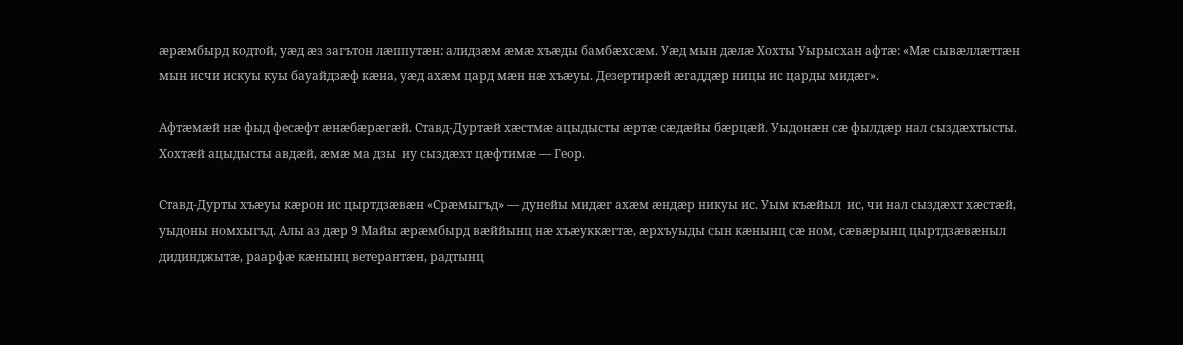æрæмбырд кодтой, уæд æз загътон лæппутæн: алидзæм æмæ хъæды бамбæхсæм. Уæд мын дæлæ Хохты Уырысхан афтæ: «Мæ сывæллæттæн мын исчи искуы куы бауайдзæф кæна, уæд ахæм цард мæн нæ хъæуы. Дезертирæй æгаддæр ницы ис царды мидæг».

Афтæмæй нæ фыд фесæфт æнæбæрæгæй. Ставд-Дуртæй хæстмæ ацыдысты æртæ сæдæйы бæрцæй. Уыдонæн сæ фылдæр нал сыздæхтысты. Хохтæй ацыдысты авдæй, æмæ ма дзы  иу сыздæхт цæфтимæ — Геор.

Ставд-Дурты хъæуы кæрон ис цыртдзæвæн «Срæмыгъд» — дунейы мидæг ахæм æндæр никуы ис. Уым къæйыл  ис, чи нал сыздæхт хæстæй, уыдоны номхыгъд. Алы аз дæр 9 Майы æрæмбырд вæййынц нæ хъæуккæгтæ, æрхъуыды сын кæнынц сæ ном, сæвæрынц цыртдзæвæныл дидинджытæ, раарфæ кæнынц ветерантæн, радтынц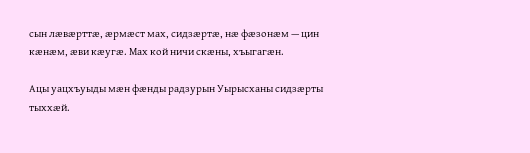сын лæвæрттæ, æрмæст мах, сидзæртæ, нæ фæзонæм — цин кæнæм, æви кæугæ. Мах кой ничи скæны, хъыгагæн.

Ацы уацхъуыды мæн фæнды радзурын Уырысханы сидзæрты тыххæй.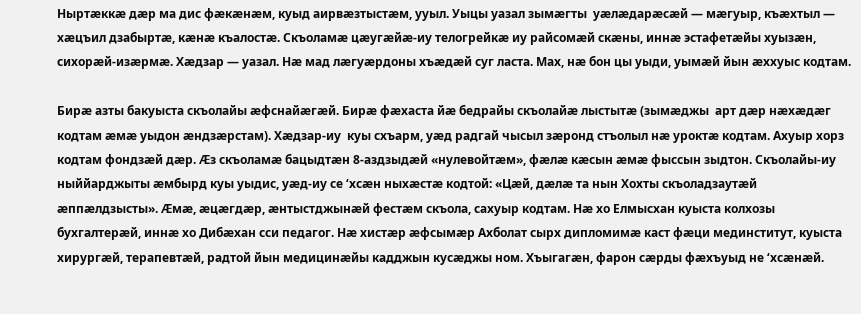Ныртæккæ дæр ма дис фæкæнæм, куыд аирвæзтыстæм, ууыл. Уыцы уазал зымæгты  уæлæдарæсæй — мæгуыр, къæхтыл — хæцъил дзабыртæ, кæнæ къалостæ. Скъоламæ цæугæйæ-иу телогрейкæ иу райсомæй скæны, иннæ эстафетæйы хуызæн, сихорæй-изæрмæ. Хæдзар — уазал. Нæ мад лæгуæрдоны хъæдæй суг ласта. Мах, нæ бон цы уыди, уымæй йын æххуыс кодтам.

Бирæ азты бакуыста скъолайы æфснайæгæй. Бирæ фæхаста йæ бедрайы скъолайæ лыстытæ (зымæджы  арт дæр нæхæдæг кодтам æмæ уыдон æндзæрстам). Хæдзар-иу  куы схъарм, уæд радгай чысыл зæронд стъолыл нæ уроктæ кодтам. Ахуыр хорз кодтам фондзæй дæр. Æз скъоламæ бацыдтæн 8-аздзыдæй «нулевойтæм», фæлæ кæсын æмæ фыссын зыдтон. Скъолайы-иу ныййарджыты æмбырд куы уыдис, уæд-иу се ‘хсæн ныхæстæ кодтой: «Цæй, дæлæ та нын Хохты скъоладзаутæй æппæлдзысты». Æмæ, æцæгдæр, æнтыстджынæй фестæм скъола, сахуыр кодтам. Нæ хо Елмысхан куыста колхозы бухгалтерæй, иннæ хо Дибæхан сси педагог. Нæ хистæр æфсымæр Ахболат сырх дипломимæ каст фæци мединститут, куыста хирургæй, терапевтæй, радтой йын медицинæйы кадджын кусæджы ном. Хъыгагæн, фарон сæрды фæхъуыд не ‘хсæнæй.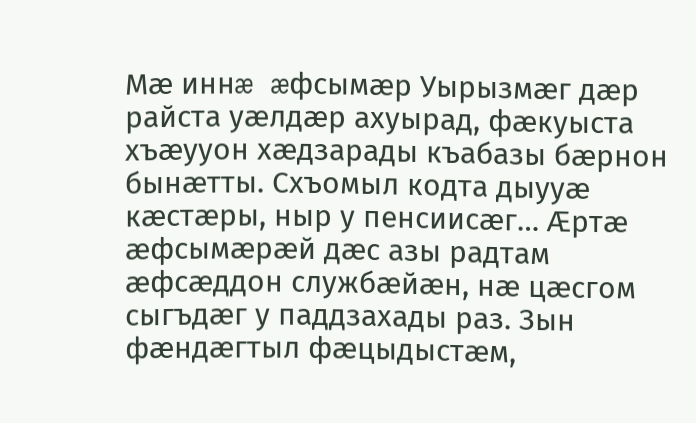Мæ иннæ æфсымæр Уырызмæг дæр райста уæлдæр ахуырад, фæкуыста хъæууон хæдзарады къабазы бæрнон бынæтты. Схъомыл кодта дыууæ кæстæры, ныр у пенсиисæг… Æртæ æфсымæрæй дæс азы радтам æфсæддон службæйæн, нæ цæсгом сыгъдæг у паддзахады раз. Зын фæндæгтыл фæцыдыстæм,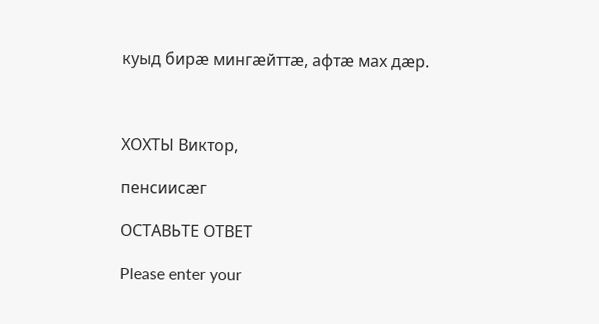куыд бирæ мингæйттæ, афтæ мах дæр.



ХОХТЫ Виктор,

пенсиисæг

ОСТАВЬТЕ ОТВЕТ

Please enter your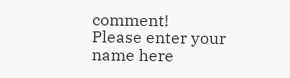comment!
Please enter your name here